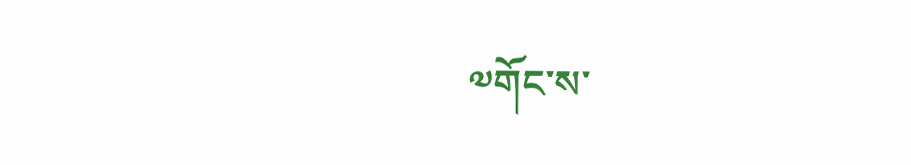༧གོང་ས་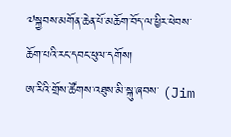༧སྐྱབས་མགོན་ཆེན་པོ་མཆོག་བོད་ལ་ཕྱིར་ཕེབས་ཆོག་པའི་རང་དབང་ཕུལ་དགོས།
ཨ་རིའི་གྲོས་ཚོགས་འཐུས་མི་སྐུ་ཞབས་ (Jim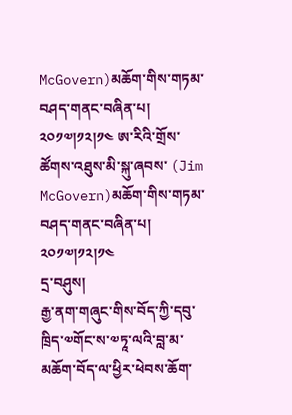McGovern)མཆོག་གིས་གཏམ་བཤད་གནང་བཞིན་པ། ༢༠༡༧།༡༢།༡༤ ཨ་རིའི་གྲོས་ཚོགས་འཐུས་མི་སྐུ་ཞབས་ (Jim McGovern)མཆོག་གིས་གཏམ་བཤད་གནང་བཞིན་པ། ༢༠༡༧།༡༢།༡༤
དྲ་བཤུས།
རྒྱ་ནག་གཞུང་གིས་བོད་ཀྱི་དབུ་ཁྲིད་༧གོང་ས་༧ཏཱ་ལའི་བླ་མ་མཆོག་བོད་ལ་ཕྱིར་ཕེབས་ཆོག་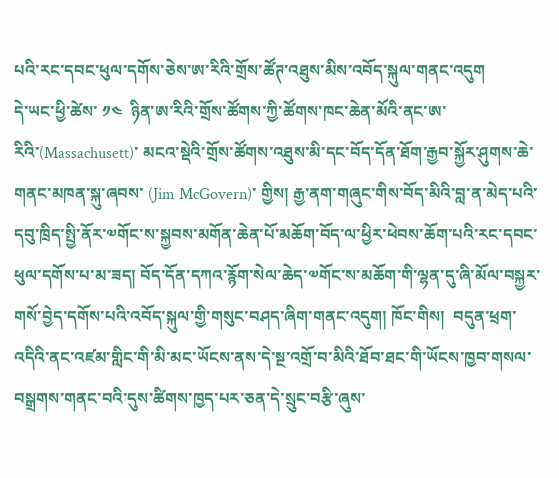པའི་རང་དབང་ཕུལ་དགོས་ཅེས་ཨ་རིའི་གྲོས་ཚོཊ་འཐུས་མིས་འབོད་སྐུལ་གནང་འདུག
དེ་ཡང་ཕྱི་ཚེས་ ༡༤  ཉིན་ཨ་རིའི་གྲོས་ཚོགས་ཀྱི་ཚོགས་ཁང་ཆེན་མོའི་ནང་ཨ་རིའི་(Massachusett)་ མངའ་སྡེའི་གྲོས་ཚོགས་འཐུས་མི་དང་བོད་དོན་ཐོག་རྒྱབ་སྐྱོར་ཤུགས་ཆེ་གནང་མཁན་སྐུ་ཞབས་ (Jim McGovern)་ གྱིས། རྒྱ་ནག་གཞུང་གིས་བོད་མིའི་བླ་ན་མེད་པའི་དབུ་ཁྲིད་སྤྱི་ནོར་༧གོང་ས་སྐྱབས་མགོན་ཆེན་པོ་མཆོག་བོད་ལ་ཕྱིར་ཕེབས་ཆོག་པའི་རང་དབང་ཕུལ་དགོས་པ་མ་ཟད། བོད་དོན་དཀའ་རྙོག་སེལ་ཆེད་༧གོང་ས་མཆོག་གི་ལྷན་དུ་ཞི་མོལ་བསྐྱར་གསོ་བྱེད་དགོས་པའི་འབོད་སྐུལ་གྱི་གསུང་བཤད་ཞིག་གནང་འདུག། ཁོང་གིས།  བདུན་ཕྲག་འདིའི་ནང་འཛམ་གླིང་གི་མི་མང་ཡོངས་ནས་དེ་སྔ་འགྲོ་བ་མིའི་ཐོབ་ཐང་གི་ཡོངས་ཁྱབ་གསལ་བསྒྲགས་གནང་བའི་དུས་ཚིགས་ཁྱད་པར་ཅན་དེ་སྲུང་བརྩི་ཞུས་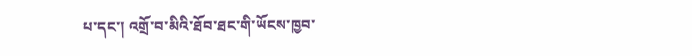པ་དང་། འགྲོ་བ་མིའི་ཐོབ་ཐང་གི་ཡོངས་ཁྱབ་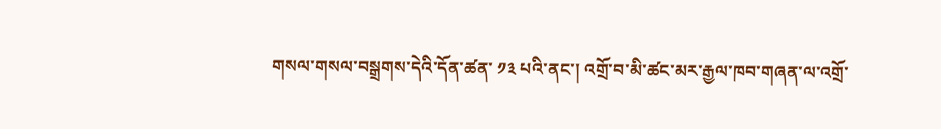གསལ་གསལ་བསྒྲགས་དེའི་དོན་ཚན་ ༡༣ པའི་ནང་། འགྲོ་བ་མི་ཚང་མར་རྒྱལ་ཁབ་གཞན་ལ་འགྲོ་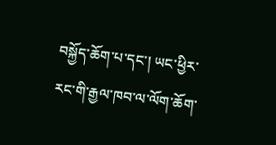བསྐྱོད་ཆོག་པ་དང་། ཡང་ཕྱིར་རང་གི་རྒྱལ་ཁབ་ལ་ལོག་ཆོག་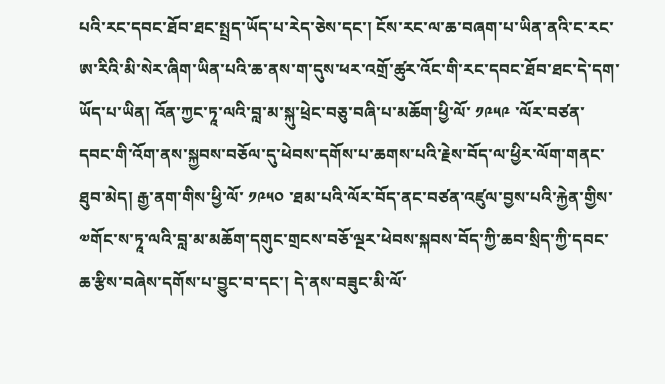པའི་རང་དབང་ཐོབ་ཐང་སྤྲད་ཡོད་པ་རེད་ཅེས་དང་། ངོས་རང་ལ་ཆ་བཞག་པ་ཡིན་ནའི་ང་རང་ཨ་རིའི་མི་སེར་ཞིག་ཡིན་པའི་ཆ་ནས་ག་དུས་ཕར་འགྲོ་ཚུར་འོང་གི་རང་དབང་ཐོབ་ཐང་དེ་དག་ཡོད་པ་ཡིན། འོན་ཀྱང་ཏཱ་ལའི་བླ་མ་སྐུ་ཕྲེང་བཅུ་བཞི་པ་མཆོག་ཕྱི་ལོ་ ༡༩༥༩ ་ལོར་བཙན་དབང་གི་འོག་ནས་སྐྱབས་བཅོལ་དུ་ཕེབས་དགོས་པ་ཆགས་པའི་རྗེས་བོད་ལ་ཕྱིར་ལོག་གནང་ཐུབ་མེད། རྒྱ་ནག་གིས་ཕྱི་ལོ་ ༡༩༥༠ ་ཐམ་པའི་ལོར་བོད་ནང་བཙན་འཛུལ་བྱས་པའི་རྐྱེན་གྱིས་༧གོང་ས་ཏཱ་ལའི་བླ་མ་མཆོག་དགུང་གྲངས་བཅོ་ལྔར་ཕེབས་སྐབས་བོད་ཀྱི་ཆབ་སྲིད་ཀྱི་དབང་ཆ་རྩིས་བཞེས་དགོས་པ་བྱུང་བ་དང་། དེ་ནས་བཟུང་མི་ལོ་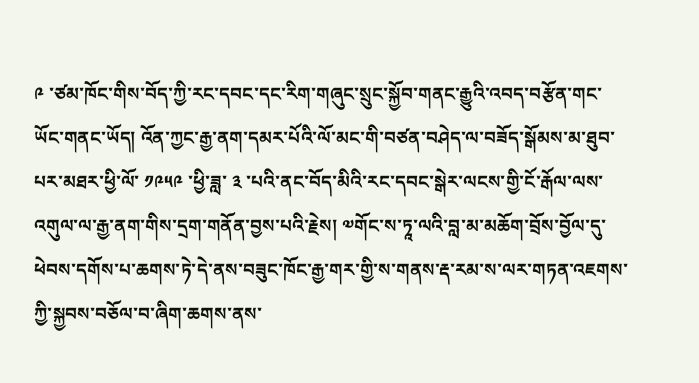༩ ་ཙམ་ཁོང་གིས་བོད་ཀྱི་རང་དབང་དང་རིག་གཞུང་སྲུང་སྐྱོབ་གནང་རྒྱུའི་འབད་བརྩོན་གང་ཡོང་གནང་ཡོད། འོན་ཀྱང་རྒྱ་ནག་དམར་པོའི་ལོ་མང་གི་བཙན་བཤེད་ལ་བཟོད་སྒོམས་མ་ཐུབ་པར་མཐར་ཕྱི་ལོ་ ༡༩༥༩ ་ཕྱི་ཟླ་ ༣ ་པའི་ནང་བོད་མིའི་རང་དབང་སྒེར་ལངས་གྱི་ངོ་རྒོལ་ལས་འགུལ་ལ་རྒྱ་ནག་གིས་དྲག་གནོན་བྱས་པའི་རྗེས། ༧གོང་ས་ཏཱ་ལའི་བླ་མ་མཆོག་བྲོས་བྱོལ་དུ་ཕེབས་དགོས་པ་ཆགས་ཏེ་དེ་ནས་བཟུང་ཁོང་རྒྱ་གར་གྱི་ས་གནས་རྡ་རམ་ས་ལར་གཏན་འཇགས་ཀྱི་སྐྱབས་བཅོལ་བ་ཞིག་ཆགས་ནས་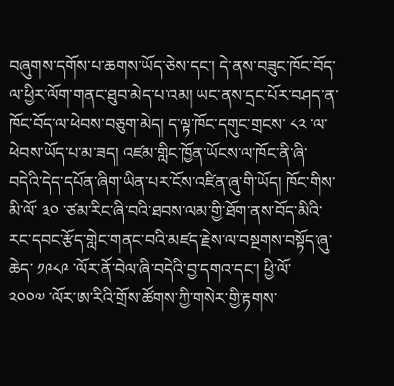བཞུགས་དགོས་པ་ཆགས་ཡོད་ཅེས་དང་། དེ་ནས་བཟུང་ཁོང་བོད་ལ་ཕྱིར་ལོག་གནང་ཐུབ་མེད་པ་འམ། ཡང་ནས་དྲང་པོར་བཤད་ན་ཁོང་བོད་ལ་ཕེབས་བཅུག་མེད། ད་ལྟ་ཁོང་དགུང་གྲངས་ ༨༢ ་ལ་ཕེབས་ཡོད་པ་མ་ཟད། འཛམ་གླིང་ཁྱོན་ཡོངས་ལ་ཁོང་ནི་ཞི་བདེའི་དེད་དཔོན་ཞིག་ཡིན་པར་ངོས་འཛིན་ཞུ་གི་ཡོད། ཁོང་གིས་མི་ལོ་ ༣༠ ་ཙམ་རིང་ཞི་བའི་ཐབས་ལམ་གྱི་ཐོག་ནས་བོད་མིའི་རང་དབང་རྩོད་གླེང་གནང་བའི་མཛད་རྗེས་ལ་བསྔགས་བསྟོད་ཞུ་ཆེད་ ༡༩༨༩ ་ལོར་ནོ་བེལ་ཞི་བདེའི་བྱ་དགའ་དང་། ཕྱི་ལོ་ ༢༠༠༧ ་ལོར་ཨ་རིའི་གྲོས་ཚོགས་ཀྱི་གསེར་གྱི་རྟགས་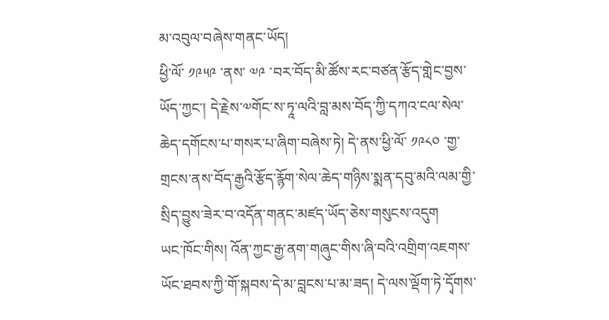མ་འབུལ་བཞེས་གནང་ཡོད།
ཕྱི་ལོ་ ༡༩༥༩ ་ནས་ ༧༩ ་བར་བོད་མི་ཚོས་རང་བཙན་རྩོད་གླེང་བྱས་ཡོད་ཀྱང་། དེ་རྗེས་༧གོང་ས་ཏཱ་ལའི་བླ་མས་བོད་ཀྱི་དཀའ་ངལ་སེལ་ཆེད་དགོངས་པ་གསར་པ་ཞིག་བཞེས་ཏེ། དེ་ནས་ཕྱི་ལོ་ ༡༩༨༠ ་གྱ་གྲངས་ནས་བོད་རྒྱའི་རྩོད་རྙོག་སེལ་ཆེད་གཉིས་སྨན་དབུ་མའི་ལམ་གྱི་སྲིད་བྱུས་ཟེར་བ་འདོན་གནང་མཛད་ཡོད་ཅེས་གསུངས་འདུག
ཡང་ཁོང་གིས། འོན་ཀྱང་རྒྱ་ནག་གཞུང་གིས་ཞི་བའི་འགྲིག་འཇགས་ཡོང་ཐབས་ཀྱི་གོ་སྐབས་དེ་མ་བླངས་པ་མ་ཟད། དེ་ལས་ལྡོག་ཏེ་དྭོགས་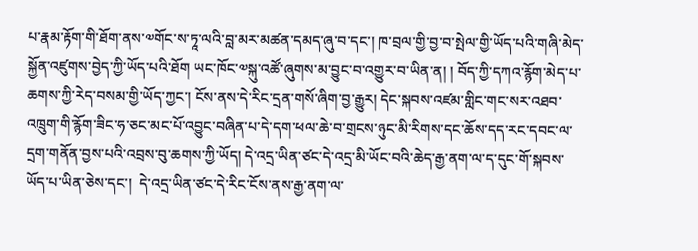པ་རྣམ་རྟོག་གི་ཐོག་ནས་༧གོང་ས་ཏཱ་ལའི་བླ་མར་མཚན་དམད་ཞུ་བ་དང་། ཁ་བྲལ་གྱི་བྱ་བ་སྤེལ་གྱི་ཡོད་པའི་གཞི་མེད་སྐྱོན་འཛུགས་བྱེད་ཀྱི་ཡོད་པའི་ཐོག ཡང་ཁོང་༧སྐུ་འཚོ་ཞུགས་མ་བྱུང་བ་འགྱུར་བ་ཡིན་ན། ། བོད་ཀྱི་དཀའ་རྙོག་མེད་པ་ཆགས་ཀྱི་རེད་བསམ་གྱི་ཡོད་ཀྱང་། ངོས་ནས་དེ་རིང་དྲན་གསོ་ཞིག་བྱ་རྒྱུར། དེང་སྐབས་འཛམ་གླིང་གང་སར་འཐབ་འཁྲུག་གི་རྙོག་ཟིང་ཧ་ཅང་མང་པོ་འབྱུང་བཞིན་པ་དེ་དག་ཕལ་ཆེ་བ་གྲངས་ཉུང་མི་རིགས་དང་ཆོས་དད་རང་དབང་ལ་དྲག་གནོན་བྱས་པའི་འབྲས་བུ་ཆགས་ཀྱི་ཡོད། དེ་འདྲ་ཡིན་ཙང་དེ་འདྲ་མི་ཡོང་བའི་ཆེད་རྒྱ་ནག་ལ་ད་དུང་གོ་སྐབས་ཡོད་པ་ཡིན་ཅེས་དང་།  དེ་འདྲ་ཡིན་ཙང་དེ་རིང་ངོས་ནས་རྒྱ་ནག་ལ་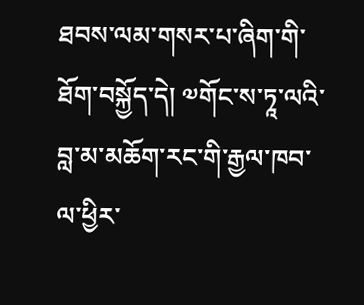ཐབས་ལམ་གསར་པ་ཞིག་གི་ཐོག་བསྐྱོད་དེ། ༧གོང་ས་ཏཱ་ལའི་བླ་མ་མཆོག་རང་གི་རྒྱལ་ཁབ་ལ་ཕྱིར་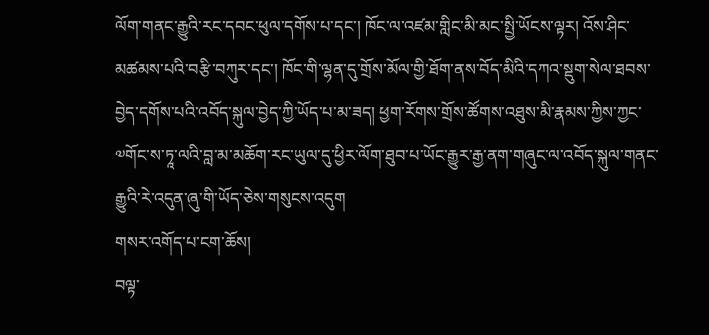ལོག་གནང་རྒྱུའི་རང་དབང་ཕུལ་དགོས་པ་དང་། ཁོང་ལ་འཛམ་གླིང་མི་མང་སྤྱི་ཡོངས་ལྟར། འོས་ཤིང་མཚམས་པའི་བརྩི་བཀུར་དང་། ཁོང་གི་ལྷན་དུ་གྲོས་མོལ་གྱི་ཐོག་ནས་བོད་མིའི་དཀའ་སྡུག་སེལ་ཐབས་བྱེད་དགོས་པའི་འབོད་སྐུལ་བྱེད་ཀྱི་ཡོད་པ་མ་ཟད། ཕྱག་རོགས་གྲོས་ཚོགས་འཐུས་མི་རྣམས་ཀྱིས་ཀྱང་༧གོང་ས་ཏཱ་ལའི་བླ་མ་མཆོག་རང་ཡུལ་དུ་ཕྱིར་ལོག་ཐུབ་པ་ཡོང་རྒྱུར་རྒྱ་ནག་གཞུང་ལ་འབོད་སྐུལ་གནང་རྒྱུའི་རེ་འདུན་ཞུ་གི་ཡོད་ཅེས་གསུངས་འདུག
གསར་འགོད་པ་ངག་ཆོས།
བལྟ་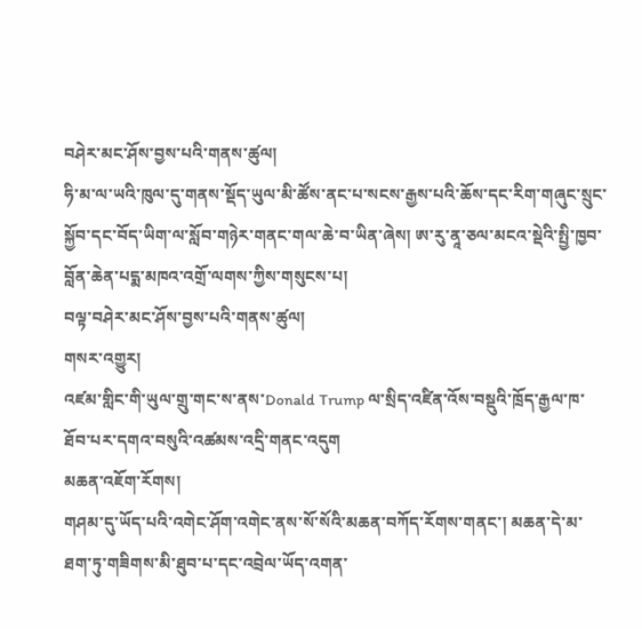བཤེར་མང་ཤོས་བྱས་པའི་གནས་ཚུལ།
ཧི་མ་ལ་ཡའི་ཁུལ་དུ་གནས་སྡོད་ཡུལ་མི་ཚོས་ནང་པ་སངས་རྒྱས་པའི་ཆོས་དང་རིག་གཞུང་སྲུང་སྐྱོབ་དང་བོད་ཡིག་ལ་སློབ་གཉེར་གནང་གལ་ཆེ་བ་ཡིན་ཞེས། ཨ་རུ་ནཱ་ཅལ་མངའ་སྡེའི་སྤྱི་ཁྱབ་བློན་ཆེན་པདྨ་མཁའ་འགྲོ་ལགས་ཀྱིས་གསུངས་པ།
བལྟ་བཤེར་མང་ཤོས་བྱས་པའི་གནས་ཚུལ།
གསར་འགྱུར།
འཛམ་གླིང་གི་ཡུལ་གྲུ་གང་ས་ནས་Donald Trump ལ་སྲིད་འཛིན་འོས་བསྡུའི་ཁྲོད་རྒྱལ་ཁ་ཐོབ་པར་དགའ་བསུའི་འཚམས་འདྲི་གནང་འདུག
མཆན་འཇོག་རོགས།
གཤམ་དུ་ཡོད་པའི་འགེང་ཤོག་འགེང་ནས་སོ་སོའི་མཆན་བཀོད་རོགས་གནང་། མཆན་དེ་མ་ཐག་ཏུ་གཟིགས་མི་ཐུབ་པ་དང་འབྲེལ་ཡོད་འགན་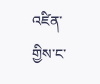འཛིན་གྱིས་ང་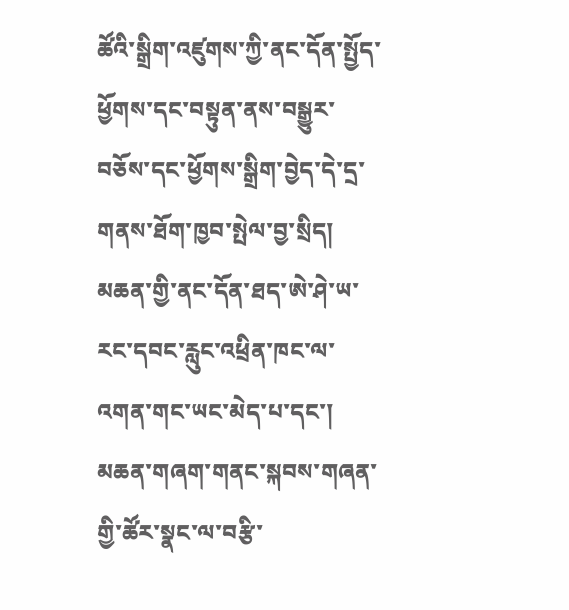ཚོའི་སྒྲིག་འཛུགས་ཀྱི་ནང་དོན་སྤྱོད་ཕྱོགས་དང་བསྟུན་ནས་བསྒྱུར་བཅོས་དང་ཕྱོགས་སྒྲིག་བྱེད་དེ་དྲ་གནས་ཐོག་ཁྱབ་སྤེལ་བྱ་སྲིད། མཆན་གྱི་ནང་དོན་ཐད་ཨེ་ཤེ་ཡ་རང་དབང་རླུང་འཕྲིན་ཁང་ལ་འགན་གང་ཡང་མེད་པ་དང་། མཆན་གཞག་གནང་སྐབས་གཞན་གྱི་ཚོར་སྣང་ལ་བརྩི་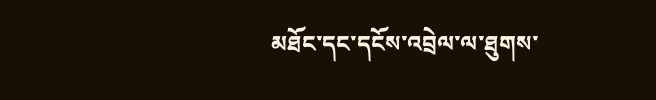མཐོང་དང་དངོས་འབྲེལ་ལ་ཐུགས་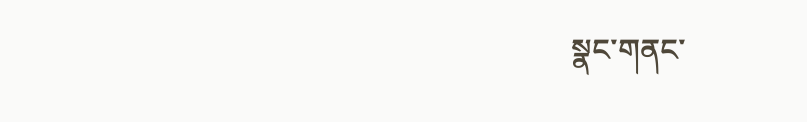སྣང་གནང་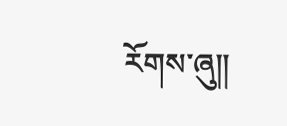རོགས་ཞུ༎